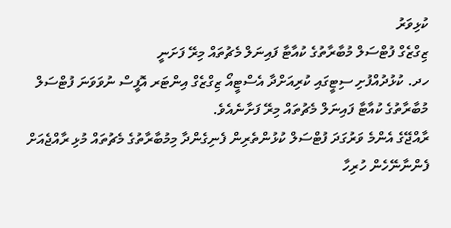ކުޅިވަރު
ޒިގްޒެގް ފުޓްސަލް މުބާރާތުގެ ކުއާޓާ ފައިނަލް މެޗުތައް މިރޭ ފަށަނީ
ހދ. ކުޅުދުއްފުށި ސިޓީގައި ކުރިއަށްދާ އެސްޓީއޯ ޒިގްޒެގް އިންޓަރ އޮފީސް ނުވަވަނަ ފުޓްސަލް މުބާރާތުގެ ކުއާޓާ ފައިނަލް މެޗުތައް މިރޭ ފަށާނެއެވެ.
ރާއްޖޭގެ އެންމެ ވަރުގަދަ ފުޓްސަލް ކުޅުންތެރިން ފެނިގެންދާ މިމުބާރާތުގެ މެޗުތައް މުޅި ރާއްޖެއަށް ފެންނާނޭހެން ހުރިހާ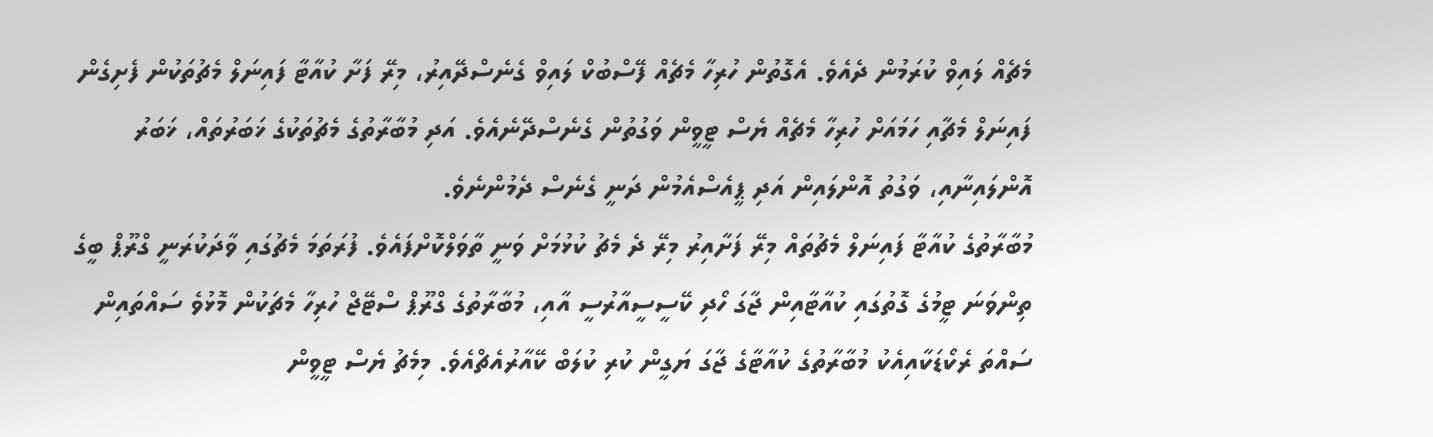މެޗެއް ލައިވް ކުރަމުން ދެއެވެ. އެގޮތުން ހުރިހާ މެޗެއް ފޭސްބުކް ލައިވް ގެނެސްދޭއިރު، މިރޭ ފަށާ ކުއާޓާ ފައިނަލް މެޗުތަކުން ފެށިގެން ފައިނަލް މެޗާއި ހަމައަށް ހުރިހާ މެޗެއް ޔެސް ޓީވީން ވަގުތުން ގެނެސްދޭނެއެވެ. އަދި މުބާރާތުގެ މެޗުތަކުގެ ޚަބަރުތައް، ޚަބަރު އޮންލައިނާއި، ވަގުތު އޮންލައިން އަދި ޕީއެސްއެމުން ދަނީ ގެނެސް ދެމުންނެވެ.
މުބާރާތުގެ ކުއާޓާ ފައިނަލް މެޗުތައް މިރޭ ފަށާއިރު މިރޭ ދެ މެޗު ކުޅުމަށް ވަނީ ތާވަލްކޮށްފައެވެ. ފުރަތަމަ މެޗުގައި ވާދަކުރަނީ ގްރޫޕް ބީގެ ތިންވަނަ ޓީމުގެ ގޮތުގައި ކުއާޓާއިން ޖާގަ ހޯދި ކޭސީސީއާރުސީ އާއި، މުބާރާތުގެ ގްރޫޕް ސްޓޭޖް ހުރިހާ މެޗަކުން މޮޅުވެ ސައްތައިން ސައްތަ ރެކޯޑަކާއިއެކު މުބާރާތުގެ ކުއާޓާގެ ޖާގަ ޔަގީން ކުރި ކުލަބް ކޭއާރުއެޗްއެވެ. މިމެޗު ޔެސް ޓީވީން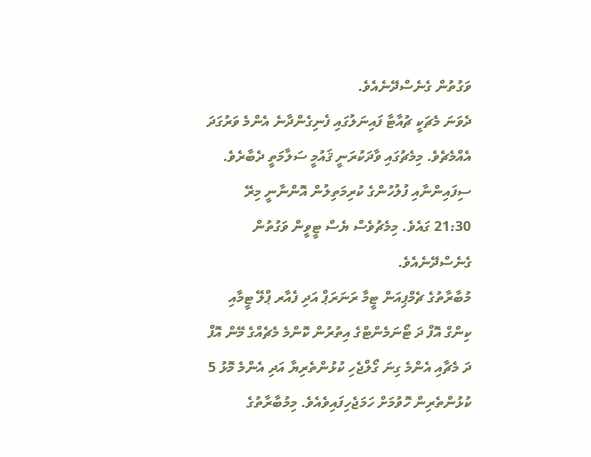ވަގުތުން ގެނެސްދޭނެއެވެ.
ދެވަނަ މެޗަކީ ޗުއާޓާ ފައިނަލުގައި ފެނިގެންދާނެ އެންމެ ވަރުގަދަ އެއްމެޗެވެ. މިމެޗުގައި ވާދަކުރަނީ ޤައުމީ ސަލާމަތީ ދެބާރެވެ. ސިފައިންނާއި ފުލުހުންގެ ކުރިމަތިލުން އޮންނާނީ މިރޭ 21:30 ގައެވެ. މިމެޗުވެސް ޔެސް ޓީވީން ވަގުތުން ގެނެސްދޭނެއެވެ.
މުބާރާތުގެ ޗެމްޕިއަން ޓީމާ ރަނަރަޕް އަދި ފެއާރ ޕްލޭ ޓީމާއި ކިންގް އޮފް ދަ ޓޯނަމެންޓްގެ އިތުރުން ކޮންމެ މެޗެއްގެ މޭން އޮފް ދަ މެޗާއި އެންމެ ގިނަ ގޯލްޖެހި ކުޅުންތެރިޔާ އަދި އެންމެ މޮޅު 5 ކުޅުންތެރިން ހޮވުމަށް ހަމަޖެހިފައިވެއެވެ. މިމުބާރާތުގެ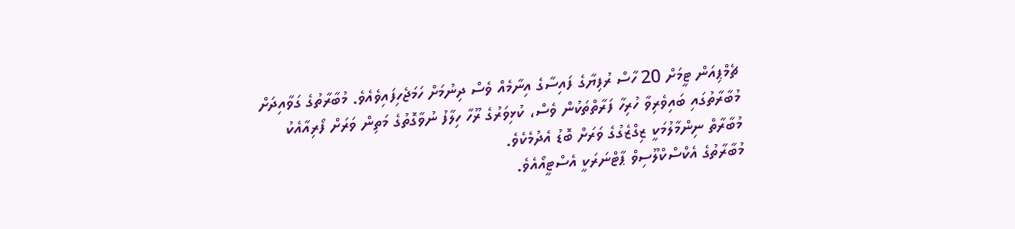ޗެމްޕިއަން ޓީމަށް 20 ހާސް ރުފިޔާގެ ފައިސާގެ އިނާމެއް ވެސް ދިނުމަށް ހަމަޖެހިފައިވެއެވެ. މުބާރާތުގެ ގަވާއިދަށް މުބާރާތުގައި ބައިވެރިވާ ހުރިހާ ފަރާތްތަކުން ވެސް، ކުޅިވަރުގެ ރޫހާ ހިލާފު ނުވާގޮތުގެ މަތިން ވަރަށް ފޯރިއާއެކު މުބާރާތް ނިންމާލުމަކީ ޒިގްޒެގުގެ ވަރަށް ބޮޑު އެދުމެކެވެ.
މުބާރާތުގެ އެކްސްކްލޫސިވް ޕާޓްނަރަކީ އެސްޓީއޯއެވެ.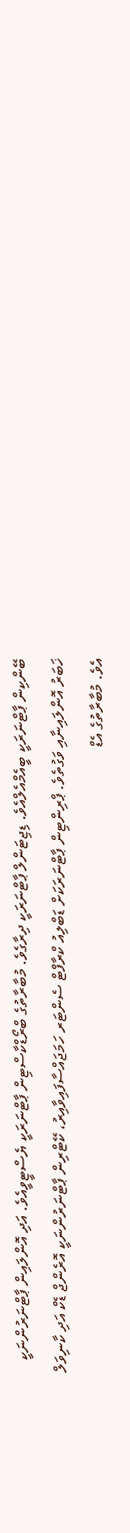ބޭންކިން ޕާޓްނަރަކީ ބީއެމްއެލްއެވެ. ޑިޖިޓަންލް ޕާޓްނަރަކީ ދިރާގެވެ. މުބާރާތުގެ ބްރޯޑްކާސްޓިން ޕާޓްނަރަކީ ޔެސްޓީވީއެވެ. އަދި އޮންލައިން ޕާޓްނަރުންނަކީ ޚަބަރު އޮންލައިނާއި ވަގުތެވެ. ޕްރިންޓިން ޕާޓްނަރަކަށް ޑަބްލިއު ކްރާފްޓް ސެންޓަރ ހަމަޖައްސާފައިވާއިރު، ކޭޓްރިން ޕާޓްނަރުންނަކީ އޮރެންޖް ޑެކް އަދި ކާނިވަލް އެވެ. މުބާރާތުގެ އެޑް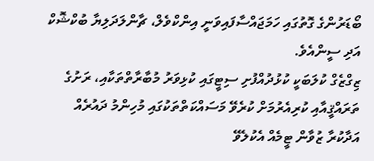ބޯޑަރުންގެ ގޮތުގައި ހަމަޖައްސާފައިވަނީ އިންކްވެލް، ޗާންލަދަލިޔާ ބުކްޝޮކް އަދި ސީންއެވެ.
ޒިގްޒެގް ކުލަބަކީ ކުޅުދުއްފުށި ސިޓީގައި ކުޅިވަރު މުބާރާތްތަކާއި، ރަށުގެ ތަރައްޤީއާއި ކުރިއެރުމަށް ކުރެވޭ މަސައްކަތްތަކުގައި މުހިންމު ދައުރެއް އަދާކުރާ ޒުވާން ޓީމެއް އެކުލެވޭ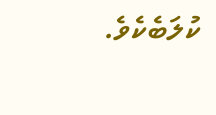ކުލަބެކެވެ.